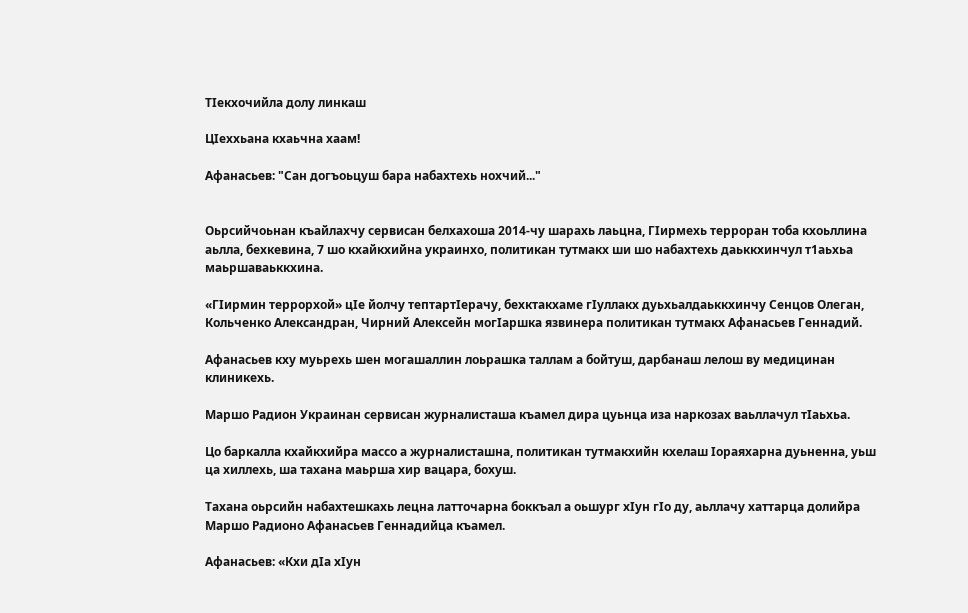ТIекхочийла долу линкаш

ЦIеххьана кхаьчна хаам!

Афанасьев: "Сан догъоьцуш бара набахтехь нохчий..."


Оьрсийчоьнан къайлахчу сервисан белхахоша 2014-чу шарахь лаьцна, ГIирмехь терроран тоба кхоьллина аьлла, бехкевина, 7 шо кхайкхийна украинхо, политикан тутмакх ши шо набахтехь даьккхинчул т1аьхьа маьршаваьккхина.

«ГIирмин террорхой» цIе йолчу тептартIерачу, бехктакхаме гIуллакх дуьхьалдаьккхинчу Сенцов Олеган, Кольченко Александран, Чирний Алексейн могIаршка язвинера политикан тутмакх Афанасьев Геннадий.

Афанасьев кху муьрехь шен могашаллин лоьрашка таллам а бойтуш, дарбанаш лелош ву медицинан клиникехь.

Маршо Радион Украинан сервисан журналисташа къамел дира цуьнца иза наркозах ваьллачул тIаьхьа.

Цо баркалла кхайкхийра массо а журналисташна, политикан тутмакхийн кхелаш Iораяхарна дуьненна, уьш ца хиллехь, ша тахана маьрша хир вацара, бохуш.

Тахана оьрсийн набахтешкахь лецна латточарна боккъал а оьшург хIун гIо ду, аьллачу хаттарца долийра Маршо Радионо Афанасьев Геннадийца къамел.

Афанасьев: «Кхи дIа хIун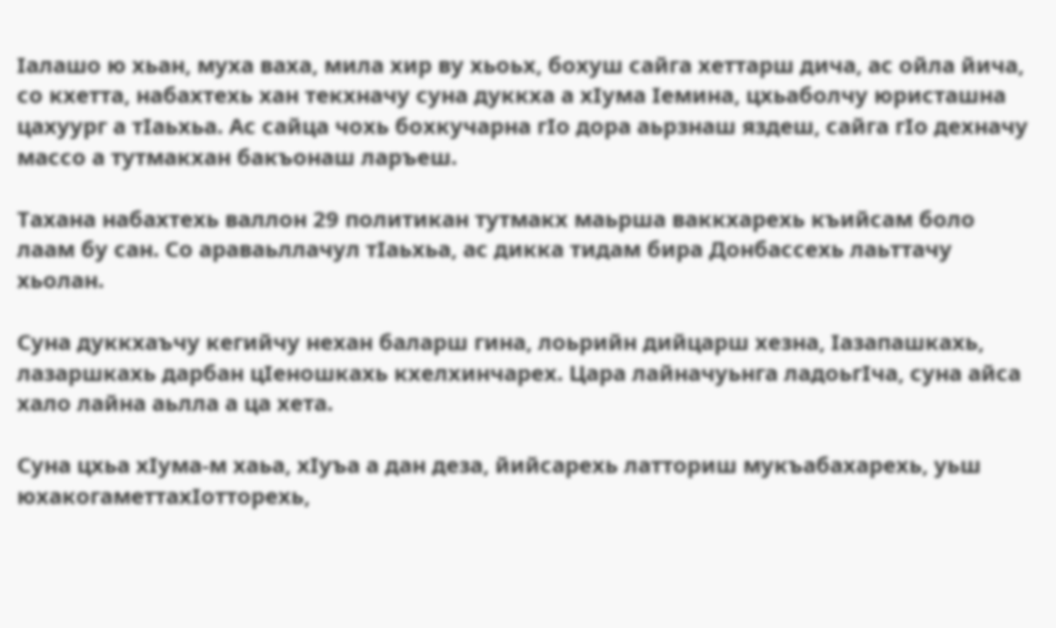Iалашо ю хьан, муха ваха, мила хир ву хьоьх, бохуш сайга хеттарш дича, ас ойла йича, со кхетта, набахтехь хан текхначу суна дуккха а хIума Iемина, цхьаболчу юристашна цахуург а тIаьхьа. Ас сайца чохь бохкучарна гIо дора аьрзнаш яздеш, сайга гIо дехначу массо а тутмакхан бакъонаш ларъеш.

Тахана набахтехь валлон 29 политикан тутмакх маьрша ваккхарехь къийсам боло лаам бу сан. Со араваьллачул тIаьхьа, ас дикка тидам бира Донбассехь лаьттачу хьолан.

Суна дуккхаъчу кегийчу нехан баларш гина, лоьрийн дийцарш хезна, Iазапашкахь, лазаршкахь дарбан цIеношкахь кхелхинчарех. Цара лайначуьнга ладоьгIча, суна айса хало лайна аьлла а ца хета.

Суна цхьа хIума-м хаьа, хIуъа а дан деза, йийсарехь латториш мукъабахарехь, уьш юхакогаметтахIотторехь,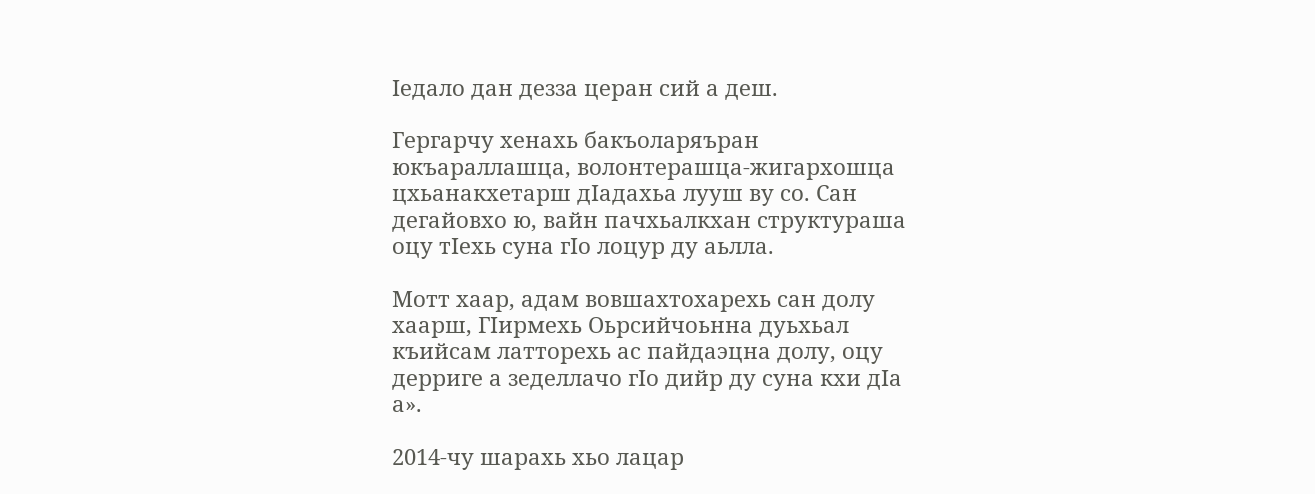Iедало дан дезза церан сий а деш.

Гергарчу хенахь бакъоларяъран юкъараллашца, волонтерашца-жигархошца цхьанакхетарш дIадахьа лууш ву со. Сан дегайовхо ю, вайн пачхьалкхан структураша оцу тIехь суна гIо лоцур ду аьлла.

Мотт хаар, адам вовшахтохарехь сан долу хаарш, ГIирмехь Оьрсийчоьнна дуьхьал къийсам латторехь ас пайдаэцна долу, оцу дерриге а зеделлачо гIо дийр ду суна кхи дIа а».

2014-чу шарахь хьо лацар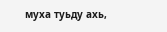муха туьду ахь,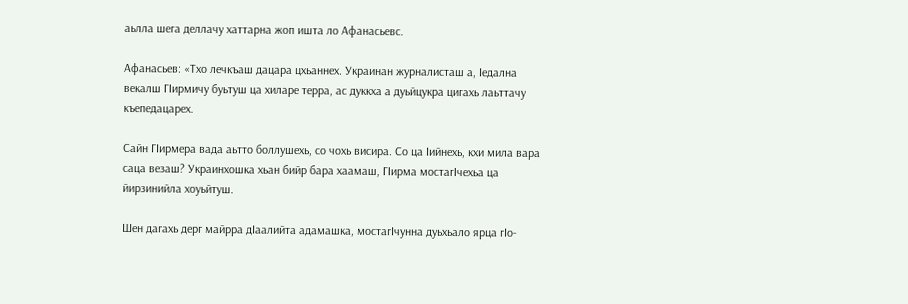аьлла шега деллачу хаттарна жоп ишта ло Афанасьевс.

Афанасьев: «Тхо лечкъаш дацара цхьаннех. Украинан журналисташ а, Iедална векалш ГIирмичу буьтуш ца хиларе терра, ас дуккха а дуьйцукра цигахь лаьттачу къепедацарех.

Сайн ГIирмера вада аьтто боллушехь, со чохь висира. Со ца Iийнехь, кхи мила вара саца везаш? Украинхошка хьан бийр бара хаамаш, ГIирма мостагIчехьа ца йирзинийла хоуьйтуш.

Шен дагахь дерг майрра дIаалийта адамашка, мостагIчунна дуьхьало ярца гIо-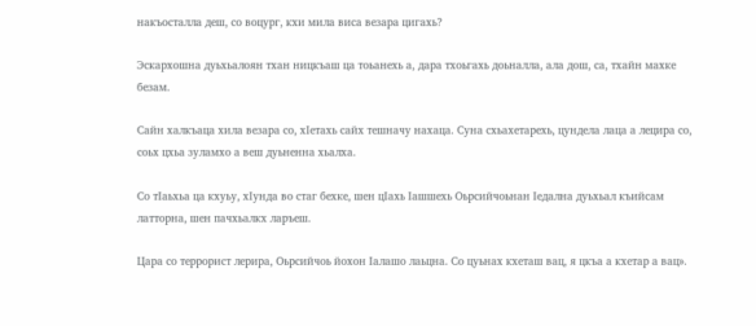накъосталла деш, со воцург, кхи мила виса везара цигахь?

Эскархошна дуьхьалоян тхан ницкъаш ца тоьанехь а, дара тхоьгахь доьналла, ала дош, са, тхайн махке безам.

Сайн халкъаца хила везара со, хIетахь сайх тешначу нахаца. Суна схьахетарехь, цундела лаца а лецира со, соьх цхьа зуламхо а веш дуьненна хьалха.

Со тIаьхьа ца кхуьу, хIунда во стаг бехке, шен цIахь Iашшехь Оьрсийчоьнан Iедална дуьхьал къийсам латторна, шен пачхьалкх ларъеш.

Цара со террорист лерира, Оьрсийчоь йохон Iалашо лаьцна. Со цуьнах кхеташ вац, я цкъа а кхетар а вац».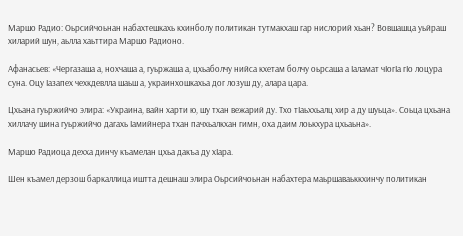Маршо Радио: Оьрсийчоьнан набахтешкахь кхинболу политикан тутмакхаш гар нислорий хьан? Вовшашца уьйраш хиларий шун, аьлла хаьттира Маршо Радионо.

Афанасьев: «Чергазаша а, нохчаша а, гуьржаша а, цхьаболчу нийса кхетам болчу оьрсаша а Iаламат чIогIа гIо лоцура суна. Оцу Iазапех чехкдевлла шаьш а, украинхошкахьа дог лозуш ду, алара цара.

Цхьана гуьржийчо элира: «Украина, вайн харти ю, шу тхан вежарий ду. Тхо тIаьххьалц хир а ду шуьца». Соьца цхьана хиллачу шина гуьржийчо дагахь Iамийнера тхан пачхьалкхан гимн, оха даим лоькхура цхьаьна».

Маршо Радиоца дехха динчу къамелан цхьа дакъа ду хIара.

Шен къамел дерзош баркаллица иштта дешнаш элира Оьрсийчоьнан набахтера маьршаваьккхинчу политикан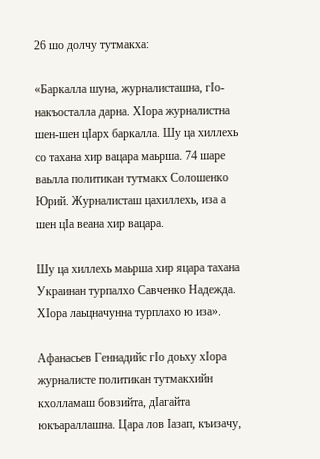26 шо долчу тутмакха:

«Баркалла шуна, журналисташна, гIо-накъосталла дарна. ХIора журналистна шен-шен цIарх баркалла. Шу ца хиллехь со тахана хир вацара маьрша. 74 шаре ваьлла политикан тутмакх Солошенко Юрий. Журналисташ цахиллехь, иза а шен цIа веана хир вацара.

Шу ца хиллехь маьрша хир яцара тахана Украинан турпалхо Савченко Надежда. ХIора лаьцначунна турплахо ю иза».

Афанасьев Геннадийс гIо доьху хIора журналисте политикан тутмакхийн кхолламаш бовзийта, дIагайта юкъараллашна. Цара лов Iазап, къизачу,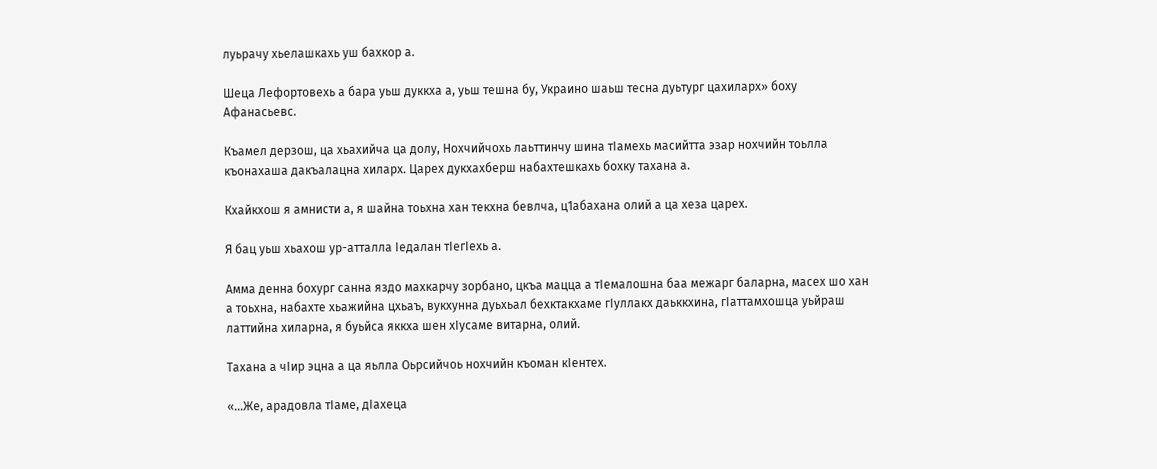луьрачу хьелашкахь уш бахкор а.

Шеца Лефортовехь а бара уьш дуккха а, уьш тешна бу, Украино шаьш тесна дуьтург цахиларх» боху Афанасьевс.

Къамел дерзош, ца хьахийча ца долу, Нохчийчохь лаьттинчу шина тIамехь масийтта эзар нохчийн тоьлла къонахаша дакъалацна хиларх. Царех дукхахберш набахтешкахь бохку тахана а.

Кхайкхош я амнисти а, я шайна тоьхна хан текхна бевлча, ц1абахана олий а ца хеза царех.

Я бац уьш хьахош ур-атталла Iедалан тIегIехь а.

Амма денна бохург санна яздо махкарчу зорбано, цкъа мацца а тIемалошна баа межарг баларна, масех шо хан а тоьхна, набахте хьажийна цхьаъ, вукхунна дуьхьал бехктакхаме гIуллакх даьккхина, гIаттамхошца уьйраш латтийна хиларна, я буьйса яккха шен хIусаме витарна, олий.

Тахана а чIир эцна а ца яьлла Оьрсийчоь нохчийн къоман кIентех.

«…Же, арадовла тIаме, дIахеца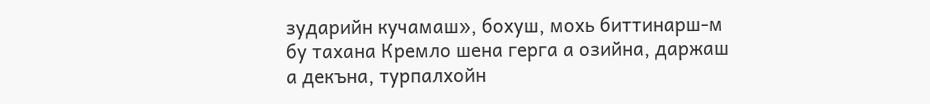зударийн кучамаш», бохуш, мохь биттинарш-м бу тахана Кремло шена герга а озийна, даржаш а декъна, турпалхойн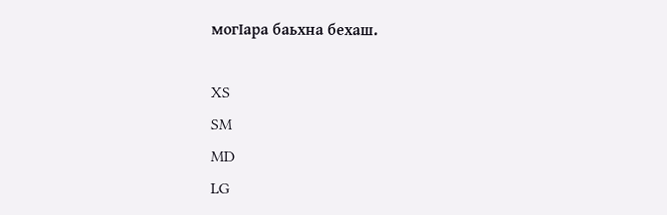могIара баьхна бехаш.

XS
SM
MD
LG